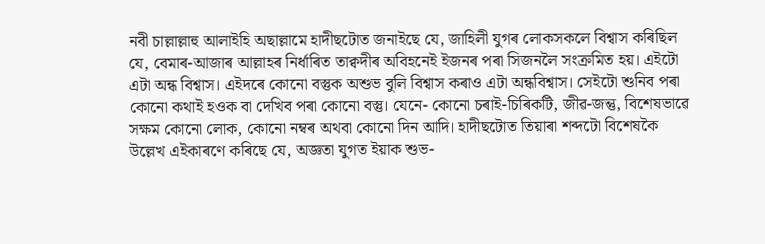নবী চাল্লাল্লাহু আলাইহি অছাল্লামে হাদীছটোত জনাইছে যে, জাহিলী যুগৰ লোকসকলে বিশ্বাস কৰিছিল যে, বেমাৰ-আজাৰ আল্লাহৰ নিৰ্ধাৰিত তাক্বদীৰ অবিহনেই ইজনৰ পৰা সিজনলৈ সংক্ৰমিত হয়। এইটো এটা অন্ধ বিশ্বাস। এইদৰে কোনো বস্তুক অশুভ বুলি বিশ্বাস কৰাও এটা অন্ধবিশ্বাস। সেইটো শুনিব পৰা কোনো কথাই হওক বা দেখিব পৰা কোনো বস্তু। যেনে- কোনো চৰাই-চিৰিকটি, জীৱ-জন্তু, বিশেষভাৱে সক্ষম কোনো লোক, কোনো নম্বৰ অথবা কোনো দিন আদি। হাদীছটোত তিয়াৰা শব্দটো বিশেষকৈ উল্লেখ এইকাৰণে কৰিছে যে, অজ্ঞতা যুগত ইয়াক শুভ-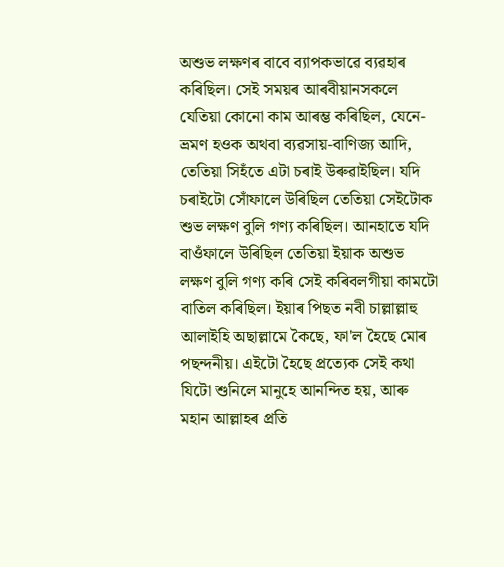অশুভ লক্ষণৰ বাবে ব্যাপকভাৱে ব্যৱহাৰ কৰিছিল। সেই সময়ৰ আৰবীয়ানসকলে যেতিয়া কোনো কাম আৰম্ভ কৰিছিল, যেনে- ভ্ৰমণ হওক অথবা ব্যৱসায়-বাণিজ্য আদি, তেতিয়া সিহঁতে এটা চৰাই উৰুৱাইছিল। যদি চৰাইটো সোঁফালে উৰিছিল তেতিয়া সেইটোক শুভ লক্ষণ বুলি গণ্য কৰিছিল। আনহাতে যদি বাওঁফালে উৰিছিল তেতিয়া ইয়াক অশুভ লক্ষণ বুলি গণ্য কৰি সেই কৰিবলগীয়া কামটো বাতিল কৰিছিল। ইয়াৰ পিছত নবী চাল্লাল্লাহু আলাইহি অছাল্লামে কৈছে, ফা'ল হৈছে মোৰ পছন্দনীয়। এইটো হৈছে প্ৰত্যেক সেই কথা যিটো শুনিলে মানুহে আনন্দিত হয়, আৰু মহান আল্লাহৰ প্ৰতি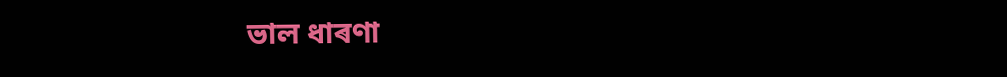ভাল ধাৰণা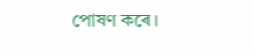পোষণ কৰে।